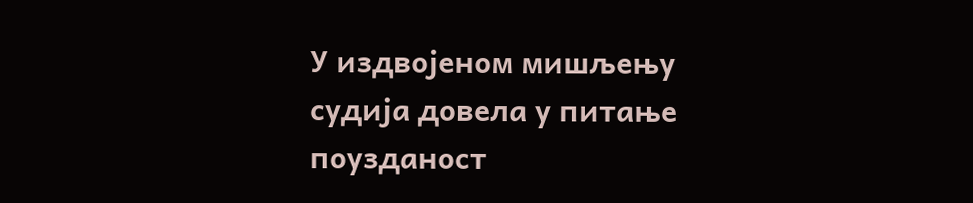У издвојеном мишљењу судија довела у питање поузданост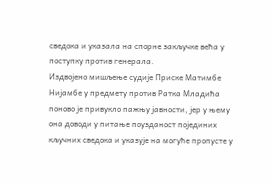сведока и указала на спорне закључке већа у поступку против генерала.
Издвојено мишљење судије Приске Матимбе Нијамбе у предмету против Ратка Младића поново је привукло пажњу јавности, јер у њему она доводи у питање поузданост појединих кључних сведока и указује на могуће пропусте у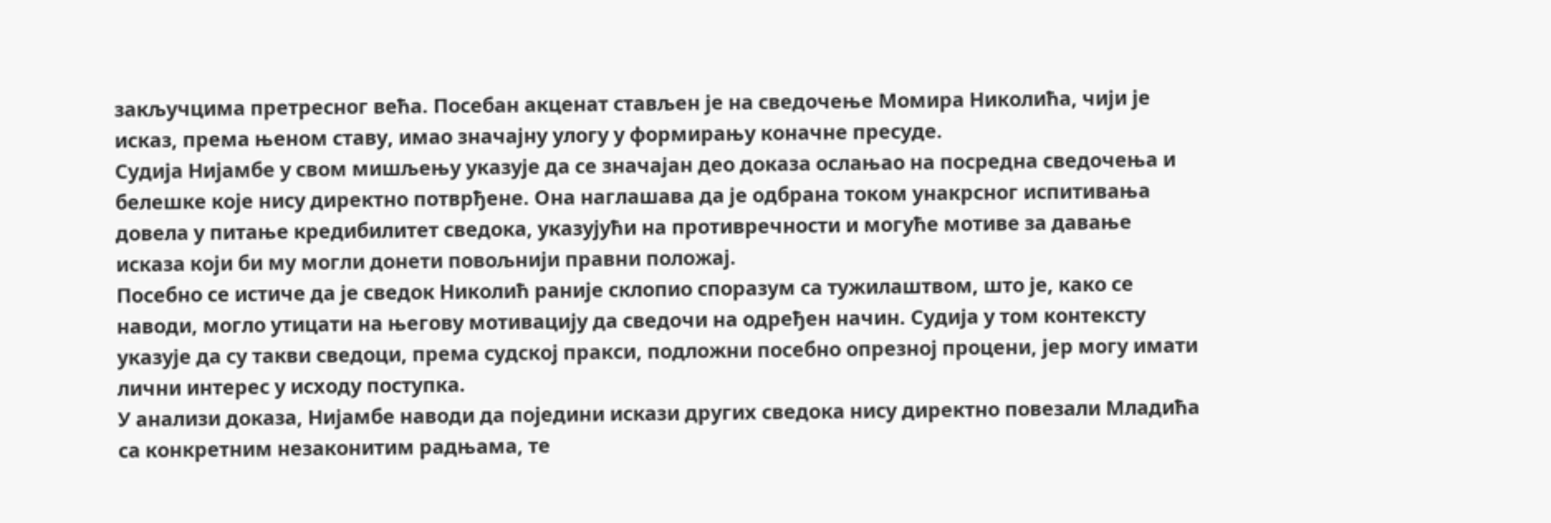закључцима претресног већа. Посебан акценат стављен је на сведочење Момира Николића, чији је исказ, према њеном ставу, имао значајну улогу у формирању коначне пресуде.
Судија Нијамбе у свом мишљењу указује да се значајан део доказа ослањао на посредна сведочења и белешке које нису директно потврђене. Она наглашава да је одбрана током унакрсног испитивања довела у питање кредибилитет сведока, указујући на противречности и могуће мотиве за давање исказа који би му могли донети повољнији правни положај.
Посебно се истиче да је сведок Николић раније склопио споразум са тужилаштвом, што је, како се наводи, могло утицати на његову мотивацију да сведочи на одређен начин. Судија у том контексту указује да су такви сведоци, према судској пракси, подложни посебно опрезној процени, јер могу имати лични интерес у исходу поступка.
У анализи доказа, Нијамбе наводи да поједини искази других сведока нису директно повезали Младића са конкретним незаконитим радњама, те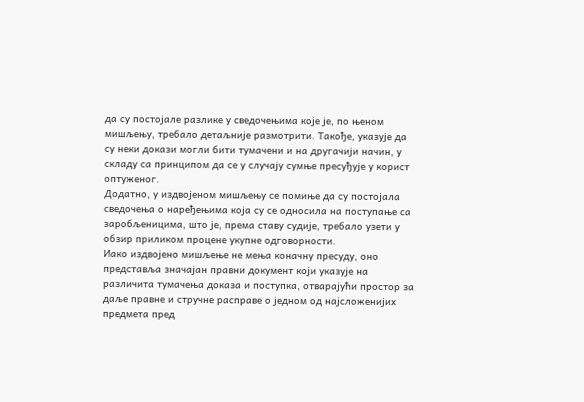да су постојале разлике у сведочењима које је, по њеном мишљењу, требало детаљније размотрити. Такође, указује да су неки докази могли бити тумачени и на другачији начин, у складу са принципом да се у случају сумње пресуђује у корист оптуженог.
Додатно, у издвојеном мишљењу се помиње да су постојала сведочења о наређењима која су се односила на поступање са заробљеницима, што је, према ставу судије, требало узети у обзир приликом процене укупне одговорности.
Иако издвојено мишљење не мења коначну пресуду, оно представља значајан правни документ који указује на различита тумачења доказа и поступка, отварајући простор за даље правне и стручне расправе о једном од најсложенијих предмета пред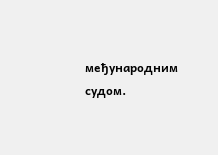међународним судом.